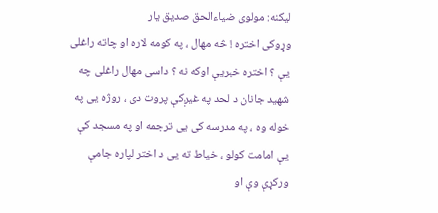لیکنه: مولوی ضیاءالحق صدیق یار
وړوکی اختره ! څه مهال ، په کومه لاره او چاته راغلی يې ؟ اختره خبريې اوکه نه ؟ داسی مهال راغلی چه شهید جانان د لحد په غیږکې پروت دی ، روژه یی په خوله وه ، په مدرسه کی یی ترجمه او په مسجد کې یې امامت کولو ، خیاط ته یی د اختر لپاره جامې ورکړې وې او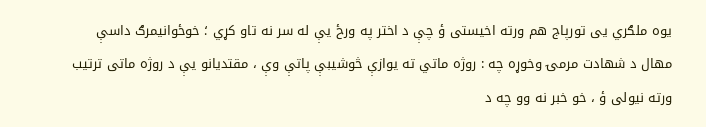یوه ملګري یی تورپاج هم ورته اخیستی ؤ چې د اختر په ورځ يې له سر نه تاو کړي ؛ خوځوانیمرګ داسې مهال د شهادت مرمۍ وخوړه چه : روژه ماتي ته یوازې څوشیبې پاتې وې ، مقتدیانو يې د روژه ماتی ترتیب ورته نیولی ؤ ، خو خبر نه وو چه د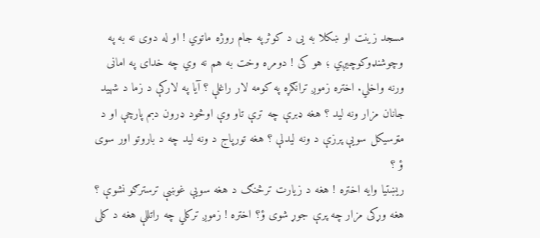مسجد زینت او ښکلا به یی د کوثرپه جام روژه ماتوي ! او له دوی نه به په وچوشنډوکوچیږي ؛ هو کی ! دومره وخت به هم نه وي چه خدای په امانی ورنه واخلي. اختره زموږ ترانګړه په کومه لار راغلې ؟ آیا په لارکې د زما د شهید جانان مزار ونه لید ؟ هغه ډبرې چه ترې تاو وې اوڅود ډرون دبم پارچې او د مټرسیکل سويې پرزې د ونه لیدلې ؟ هغه تورپاج د ونه لید چه د باروتو اور سوی ؤ ؟
ریښتیا وایه اختره ! هغه د زیارت ترڅنګ د هغه سويې غوښې ترسترګو نشوې ؟ هغه وړکی مزار چه پرې جوړ شوی ؤ؟ اختره ! زموږ ترکلي چه راتللې هغه د کلی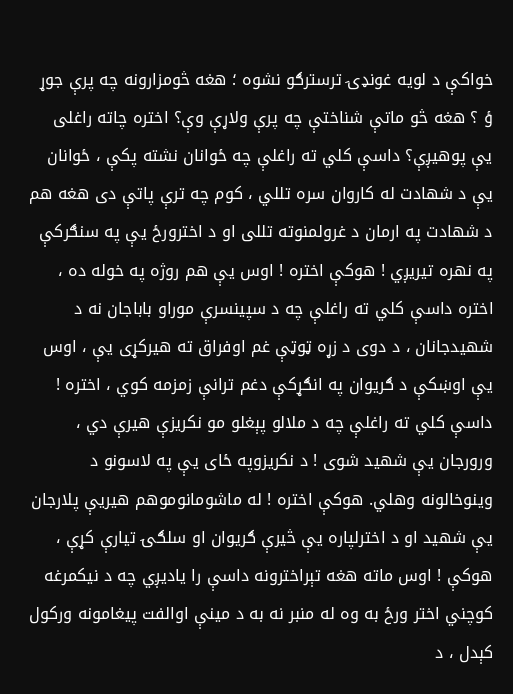خواکې د لویه غونډۍ ترسترګو نشوه ؛ هغه څومزارونه چه پرې جوړ ؤ ؟ هغه څو ماتې شناختې چه پرې ولاړې وې؟ اختره چاته راغلی يې پوهیږې؟ داسې کلي ته راغلې چه ځوانان نشته پکې ، ځوانان یې د شهادت له کاروان سره تللي ، کوم چه ترې پاتې دی هغه هم د شهادت په ارمان د غرولمنوته تللی او د اخترورځ یې په سنګرکې په نهره تیریږي ! هوکې اختره ! اوس یې هم روژه په خوله ده ، اختره داسې کلي ته راغلې چه د سپینسرې موراو باباجان نه د شهیدجانان ، د دوی د زړه ټوټې غم اوفراق ته هیرکړی یې ، اوس یې اوښکې د ګریوان په انګړکې دغم ترانې زمزمه کوي ، اختره ! داسې کلي ته راغلې چه د ملالو پېغلو مو نکریزې هیرې دي ، ورورجان یې شهید شوی ! د نکریزوپه ځای یې په لاسونو د وینوخالونه وهلي. هوکې اختره ! له ماشومانوموهم هیریې پلارجان یې شهید او د اخترلپاره یې څیرې ګریوان او سلګۍ تیارې کړې ، هوکې ! اوس ماته هغه تېراخترونه داسې را یادیږي چه د نیکمرغه کوچني اختر ورځ به وه له منبر نه به د مینې اوالفت پیغامونه ورکول کېدل ، د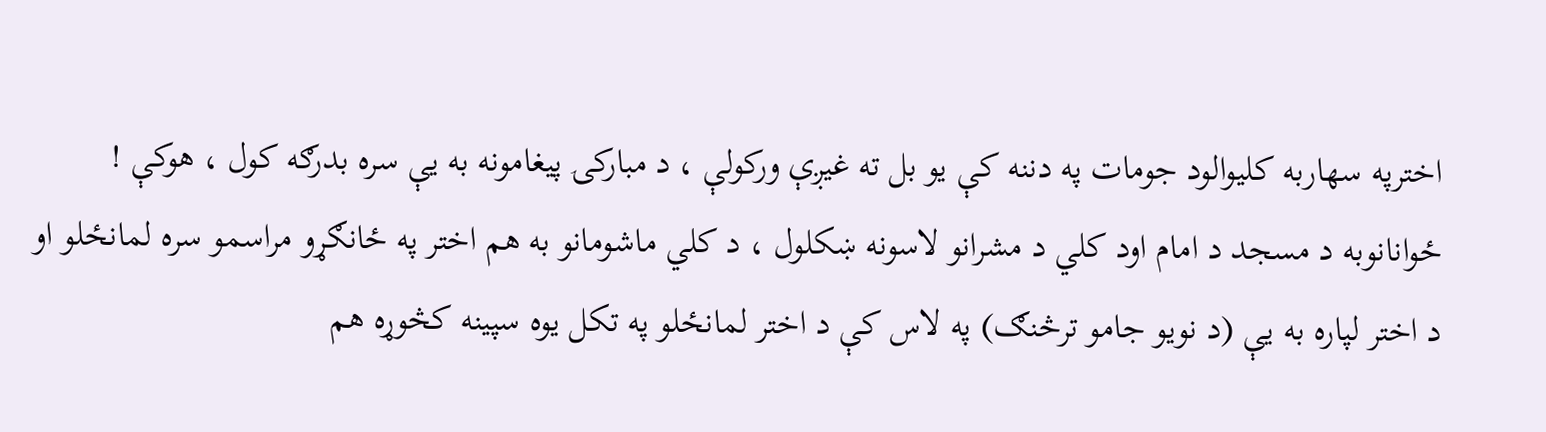اخترپه سهاربه کلیوالود جومات په دننه کې یو بل ته غیږې ورکولې ، د مبارکۍ پیغامونه به یې سره بدرګه کول ، هوکې ! ځوانانوبه د مسجد د امام اود کلي د مشرانو لاسونه ښکلول ، د کلي ماشومانو به هم اختر په ځانګړو مراسمو سره لمانځلو او د اختر لپاره به یې (د نویو جامو ترڅنګ) په لاس کې د اختر لمانځلو په تکل یوه سپینه کڅوړه هم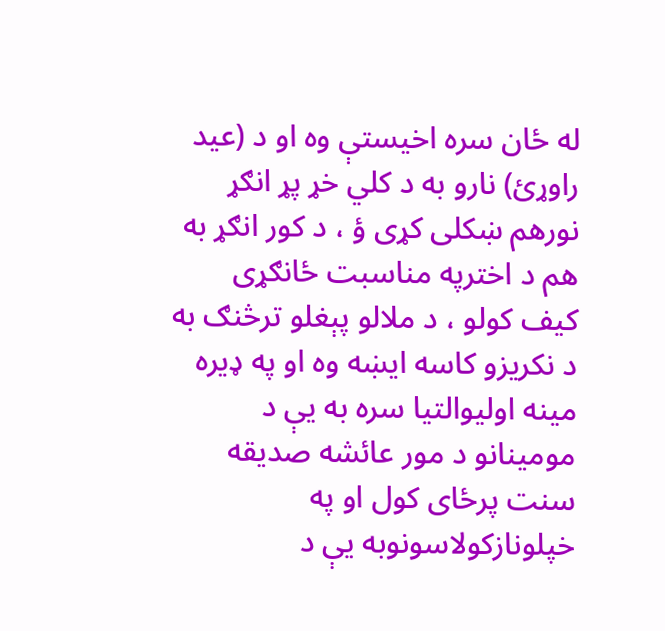له ځان سره اخیستې وه او د (عید راوړئ) نارو به د کلي خړ پړ انګړ نورهم ښکلی کړی ؤ ، د کور انګړ به هم د اخترپه مناسبت ځانګړی کیف کولو ، د ملالو پېغلو ترڅنګ به د نکریزو کاسه ایښه وه او په ډیره مینه اولیوالتیا سره به یې د مومینانو د مور عائشه صدیقه سنت پرځای کول او په خپلونازکولاسونوبه یې د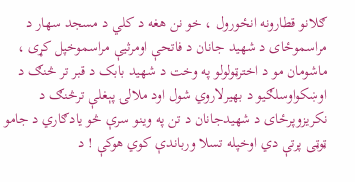ګلانو قطارونه انځورول ، خو نن هغه د کلي د مسجد سهار د مراسموځای د شهید جانان د فاتحې اومرثیې مراسموخپل کړی ، ماشومان مو د اخترټولولو په وخت د شهید بابک د قبر تر څنګ د اوښکواوسلګیو د بهیرلاروي شول اود ملالۍ پېغلې ترڅنګ د نکریزوپرځای د شهیدجانان د تن په وینو سرې څو یادګاري د جامو ټوټی پرتې دي اوخپله تسلا ورباندې کوي هوکې ! د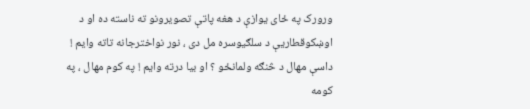ورورک په ځای یوازې د هغه پاتې تصویرونو ته ناسته ده او د اوښکوقطاریې د سلګیوسره مل دی ، نور نواخترجانه تاته وایم ! داسې مهال د څنګه ولمانځو ؟ او بیا درته وایم ! په کوم مهال ، په کومه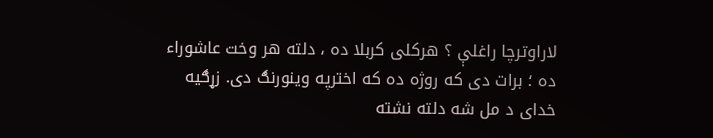لاراوترچا راغلې ؟ هرکلی کربلا ده ، دلته هر وخت عاشوراء ده ؛ برات دی که روژه ده که اخترپه وینورنګ دی. زړګیه خدای د مل شه دلته نشته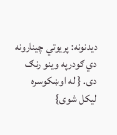دیدنونه: پریوتي چینارونه دي ګودرپه وینو رنګ دی. { له اوښکوسره لیکل شوی}